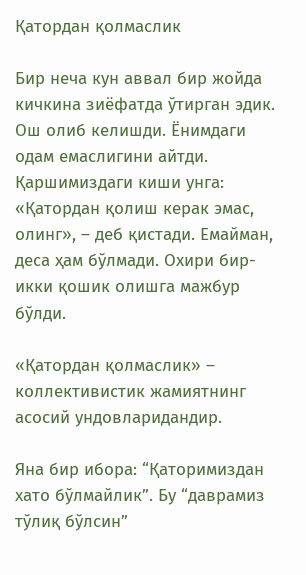Қатордан қолмаслик

Бир неча кун аввал бир жойда кичкина зиёфатда ўтирган эдик. Ош олиб келишди. Ёнимдаги одам емаслигини айтди. Қаршимиздаги киши унга: «Қатордан қолиш керак эмас, олинг», – деб қистади. Емайман, деса ҳам бўлмади. Охири бир-икки қошик олишга мажбур бўлди.

«Қатордан қолмаслик» – коллективистик жамиятнинг асосий ундовларидандир.

Яна бир ибора: “Қаторимиздан хато бўлмайлик”. Бу “даврамиз тўлиқ бўлсин”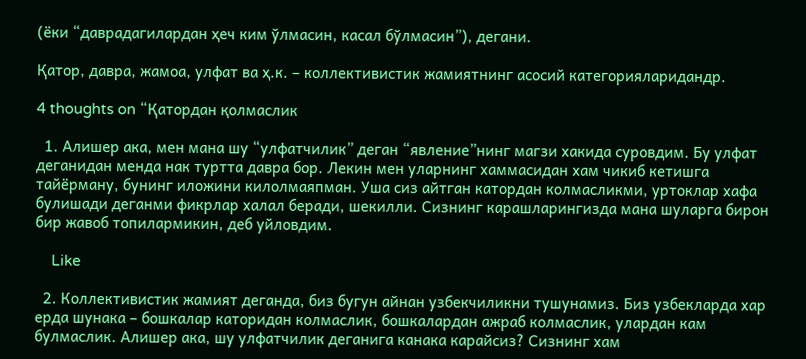(ёки “даврадагилардан ҳеч ким ўлмасин, касал бўлмасин”), дегани.

Қатор, давра, жамоа, улфат ва ҳ.к. – коллективистик жамиятнинг асосий категорияларидандр.

4 thoughts on “Қатордан қолмаслик

  1. Алишер ака, мен мана шу “улфатчилик” деган “явление”нинг магзи хакида суровдим. Бу улфат деганидан менда нак туртта давра бор. Лекин мен уларнинг хаммасидан хам чикиб кетишга тайёрману, бунинг иложини килолмаяпман. Уша сиз айтган катордан колмасликми, уртоклар хафа булишади деганми фикрлар халал беради, шекилли. Сизнинг карашларингизда мана шуларга бирон бир жавоб топилармикин, деб уйловдим.

    Like

  2. Коллективистик жамият деганда, биз бугун айнан узбекчиликни тушунамиз. Биз узбекларда хар ерда шунака – бошкалар каторидан колмаслик, бошкалардан ажраб колмаслик, улардан кам булмаслик. Алишер ака, шу улфатчилик деганига канака карайсиз? Сизнинг хам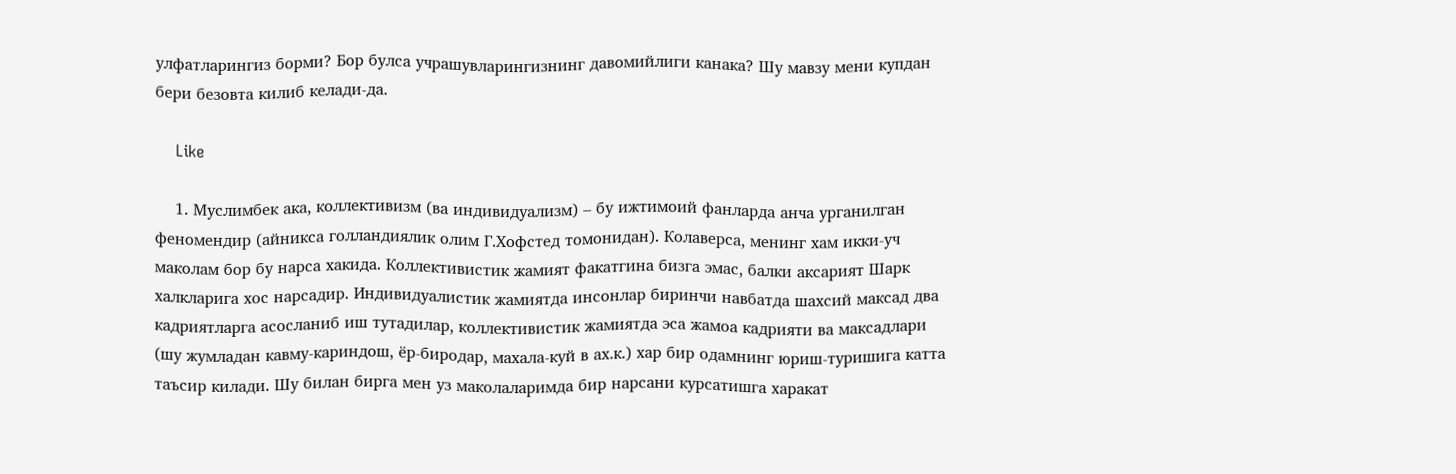улфатларингиз борми? Бор булса учрашувларингизнинг давомийлиги канака? Шу мавзу мени купдан бери безовта килиб келади-да.

    Like

    1. Муслимбек ака, коллективизм (ва индивидуализм) – бу ижтимоий фанларда анча урганилган феномендир (айникса голландиялик олим Г.Хофстед томонидан). Колаверса, менинг хам икки-уч маколам бор бу нарса хакида. Коллективистик жамият факатгина бизга эмас, балки аксарият Шарк халкларига хос нарсадир. Индивидуалистик жамиятда инсонлар биринчи навбатда шахсий максад два кадриятларга асосланиб иш тутадилар, коллективистик жамиятда эса жамоа кадрияти ва максадлари (шу жумладан кавму-кариндош, ёр-биродар, махала-куй в ах.к.) хар бир одамнинг юриш-туришига катта таъсир килади. Шу билан бирга мен уз маколаларимда бир нарсани курсатишга харакат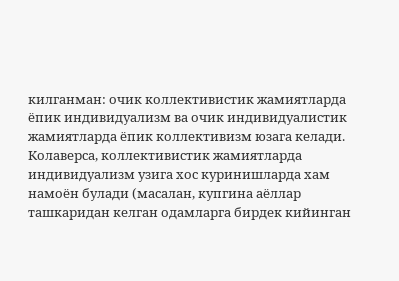килганман: очик коллективистик жамиятларда ёпик индивидуализм ва очик индивидуалистик жамиятларда ёпик коллективизм юзага келади. Колаверса, коллективистик жамиятларда индивидуализм узига хос куринишларда хам намоён булади (масалан, купгина аёллар ташкаридан келган одамларга бирдек кийинган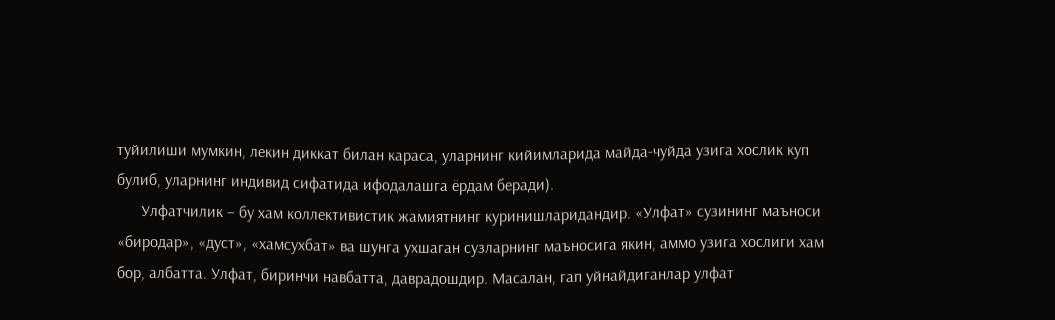туйилиши мумкин, лекин диккат билан караса, уларнинг кийимларида майда-чуйда узига хослик куп булиб, уларнинг индивид сифатида ифодалашга ёрдам беради).
      Улфатчилик – бу хам коллективистик жамиятнинг куринишларидандир. «Улфат» сузининг маъноси «биродар», «дуст», «хамсухбат» ва шунга ухшаган сузларнинг маъносига якин, аммо узига хослиги хам бор, албатта. Улфат, биринчи навбатта, даврадошдир. Масалан, гап уйнайдиганлар улфат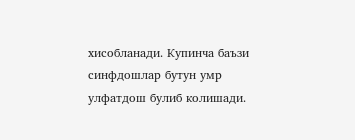хисобланади. Купинча баъзи синфдошлар бутун умр улфатдош булиб колишади.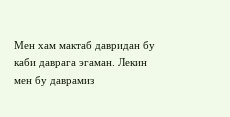Мен хам мактаб давридан бу каби даврага эгаман. Лекин мен бу даврамиз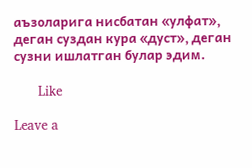аъзоларига нисбатан «улфат», деган суздан кура «дуст», деган сузни ишлатган булар эдим.

      Like

Leave a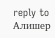reply to Алишер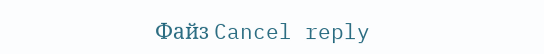Файз Cancel reply